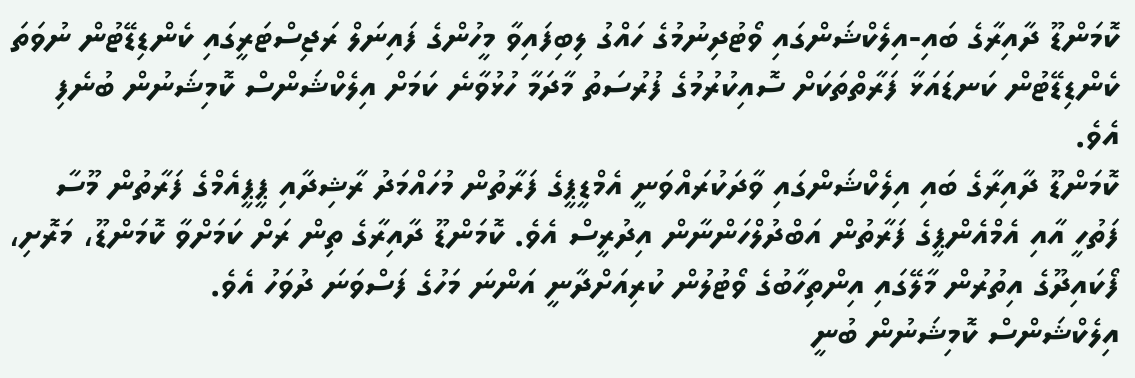ކޮމަންޑޫ ދާއިރާގެ ބައި-އިލެކްޝަންގައި ވޯޓުދިނުމުގެ ހައްގު ލިބިފައިވާ މީހުންގެ ފައިނަލް ރަޖިސްޓަރީގައި ކެންޑިޑޭޓުން ނުވަތަ ކެންޑިޑޭޓުން ކަނޑައަޅާ ފަރާތްތަކަށް ސޮއިކުރުމުގެ ފުރުސަތު މާދަމާ ހުޅުވާނެ ކަމަށް އިލެކްޝަންސް ކޮމިޝަނުން ބުނެފި އެވެ.
ކޮމަންޑޫ ދާއިރާގެ ބައި އިލެކްޝަންގައި ވާދަކުރައްވަނީ އެމްޑީޕީގެ ފަރާތުން މުހައްމަދު ރާޝިދާއި ޕީޕީއެމްގެ ފަރާތުން މޫސާ ފަތުހީ އާއި އެމްއެންޕީގެ ފަރާތުން އަބްދުލްހަންނާން އިދުރީސް އެވެ. ކޮމަންޑޫ ދާއިރާގެ ތިން ރަށް ކަމަށްވާ ކޮމަންޑޫ، މަރޮށި، ފޯކައިދޫގެ އިތުރުން މާލޭގައި އިންތިހާބުގެ ވޯޓުލުން ކުރިއަށްދާނީ އަންނަ މަހުގެ ފަސްވަނަ ދުވަހު އެވެ.
އިލެކްޝަންސް ކޮމިޝަނުން ބުނީ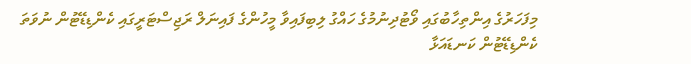މިފަހަރުގެ އިންތިހާބުގައި ވޯޓުދިނުމުގެ ހައްގު ލިބިފައިވާ މީހުންގެ ފައިނަލް ރަޖިސްޓަރީގައި ކެންޑިޑޭޓުން ނުވަތަ ކެންޑިޑޭޓުން ކަނޑައަޅާ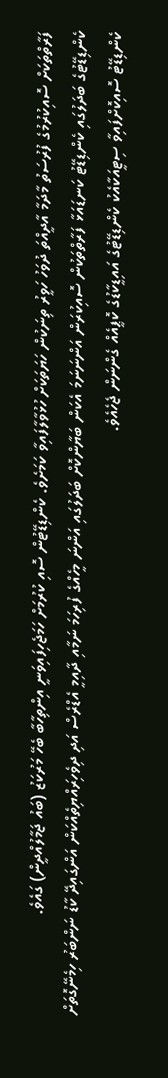ފަރާތްތަކަށް ސޮއިކުރުމުގެ ފުރުސަތު މާދަމާ އާދީއްތަ ދުވަހު ހަވީރު ތިނަކުން ހަޔަތަކަށް ހުޅުވާލާފައިވާ ކަމަށެވެ. ކެންޑިޑޭޓުން ސޮއި ކުރުމަށް ހަމަޖެހިފައިވަނީ އިންތިހާބާ ބެހޭ މަރުކަޒު (ބައު ޖަމާލުއްދީން) ގައެވެ.
ކެންޑިޑޭޓުގެ ބަދަލުގައި ކެންޑިޑޭޓު ކަނޑައަޅާ ފަރާތްތަކުން ސޮއިކުރަން އަންނަނަމަ އެކަން ބަޔާންކޮށް ބަދަލުގައި އަންނަ މީހެއްގެ ފުރިހަމަ ނަމާއި ދާއިމީ އެޑްރެސް އަދި ދިވެހިރައްޔިތެއްކަން އަންގައިދޭ ކާޑު ނަންބަރު ހިމެނޭގޮތަށް ކެންޑިޑޭޓު ސޮއިކޮށްފައިވާ ސިޓީއަކާއެކު ކެންޑިޑޭޓުގެ އައިޑީކާޑުގެ ކޮޕީއެއް ގެންނަން ޖެހެއެވެ.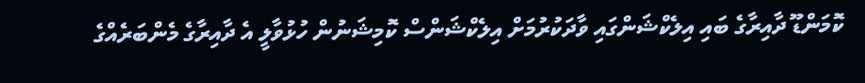ކޮމަންޑޫ ދާއިރާގެ ބައި އިލެކްޝަންގައި ވާދަކުރުމަށް އިލެކްޝަންސް ކޮމިޝަނުން ހުޅުވާލީ އެ ދާއިރާގެ މެންބަރެއްގެ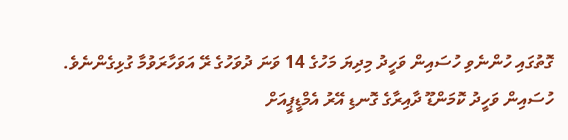ގޮތުގައި ހުންނެވި ހުސައިން ވަހީދު މިދިޔަ މަހުގެ 14 ވަނަ ދުވަހުގެ ރޭ އަވަހާރަވުމާ ގުޅިގެންނެވެ.
ހުސައިން ވަހީދު ކޮމަންޑޫ ދާއިރާގެ ގޮނޑި އޭރު އެމްޑީޕީއަށް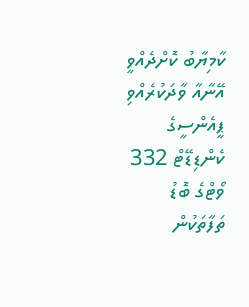ކާމިޔާބު ކޮށްދެއްވީ އޭނާއާ ވާދަކުރެއްވި ޕީއެންސީގެ ކެންޑިޑޭޓް 332 ވޯޓްގެ ބޮޑު ތަފާތަކުން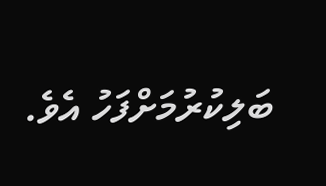ބަލިކުރުމަށްފަހު އެވެ.